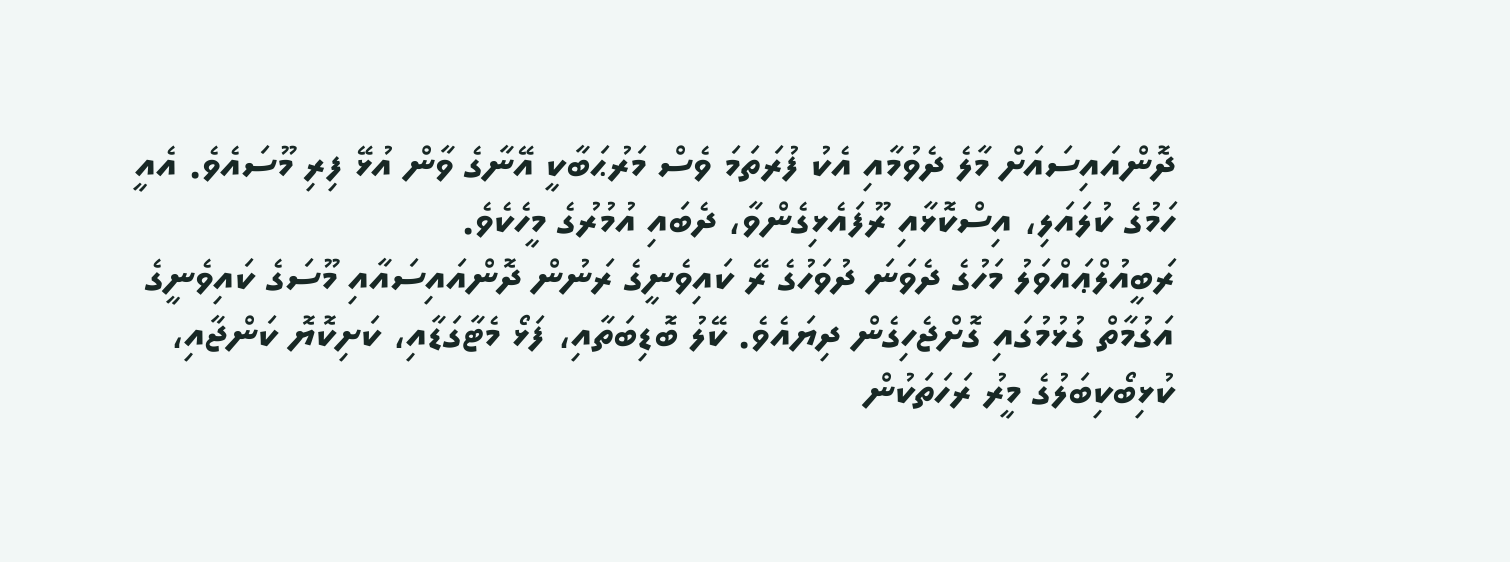ދޮންއައިސައަށް މާލެ ދެވުމާއި އެކު ފުރަތަމަ ވެސް މަރުޙަބާކީ އޭނާގެ ވާން އުޅޭ ފިރި މޫސައެވެ. އެއީ ހަމުގެ ކުލައަލި، އިސްކޮޅާއި ރޫފައެޅިގެންވާ، ދެބައި އުމުރުގެ މީހެކެވެ.
ރަބީއުލްޢައްވަލު މަހުގެ ދެވަނަ ދުވަހުގެ ރޭ ކައިވެނީގެ ރަނުން ދޮންއައިސައާއި މޫސަގެ ކައިވެނީގެ އަގުމާތް ގުޅުމުގައި ގޮށްޖެހިގެން ދިޔައެވެ. ކޭލު ބޮޑިބަތާއި، ފަޅޯ މެޓާގަޑާއި، ކަށިކޮޔޮ ކަންޖާއި، ކުޅިބޯކިބަލުގެ މީރު ރަހަތަކުން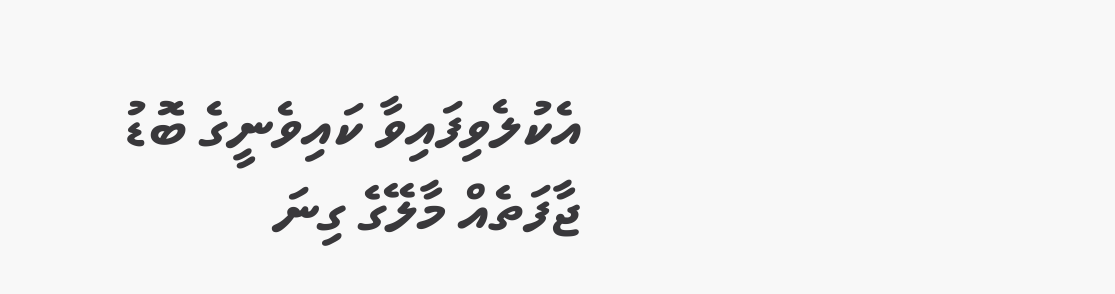އެކުލެވިފައިވާ ކައިވެނީގެ ބޮޑު ޖާފަތެއް މާލޭގެ ގިނަ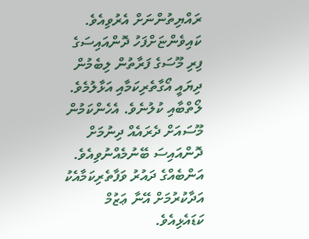ރައްޔިތުންނަށް އެރުވިއެވެ. ކައިވެންޏަށްފަހު ދޮންއައިސަގެ ފިރި މޫސަގެ ފަރާތުން ލިބެމުން ދިޔައީ އޯގާތެރިކަމާއި އަޅާލުމެވެ. ލޯތްބާއި ކުލުނެވެ. އެހެންކަމުން މޫސައަށް ދެރައެއް ދިނުމަށް ދޮންއައިސަ ބޭނުމެއްނުވިއެވެ. އަންބެއްގެ ދައުރު ވަފާތެރިކަމާއެކު އަދާކުރުމަށް އޭނާ ޢަޒުމް ކަޑައެޅިއެވެ.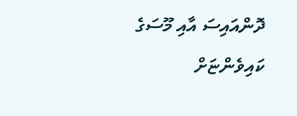ދޮންއައިސަ އާއި މޫސަގެ ކައިވެންޏަށް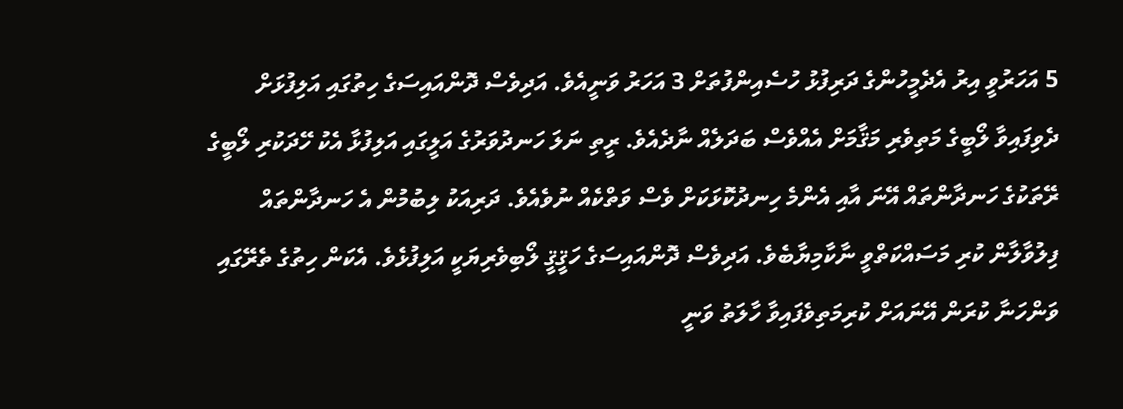5 އަހަރުވީ އިރު އެދެމީހުންގެ ދަރިފުޅު ހުސެއިންފުތަށް 3 އަހަރު ވަނީއެވެ. އަދިވެސް ދޮންއައިސަގެ ހިތުގައި އަލިފުޅަށް ދެވިފައިވާ ލޯބީގެ މަތިވެރި މަޤާމަށް އެއްވެސް ބަދަލެއް ނާދެއެވެ. ރީތި ނަލަ ހަނދުވަރުގެ އަލީގައި އަލިފުޅާ އެކު ހޭދަކުރި ލޯބީގެ ރޭތަކުގެ ހަނދާންތައް އޭނަ އާއި އެންމެ ހިނދުކޮޅަކަށް ވެސް ވަތްކެއް ނުވެއެވެ. ދަރިއަކު ލިބުމުން އެ ހަނދާންތައް ފިލުވާލާން ކުރި މަސައްކަތްވީ ނާކާމިޔާބެވެ. އަދިވެސް ދޮންއައިސަގެ ހަޤީޤީ ލޯބިވެރިޔަކީ އަލިފުޅެވެ. އެކަން ހިތުގެ ތެރޭގައި ވަންހަނާ ކުރަން އޭނައަށް ކުރިމަތިވެފައިވާ ހާލަތު ވަނީ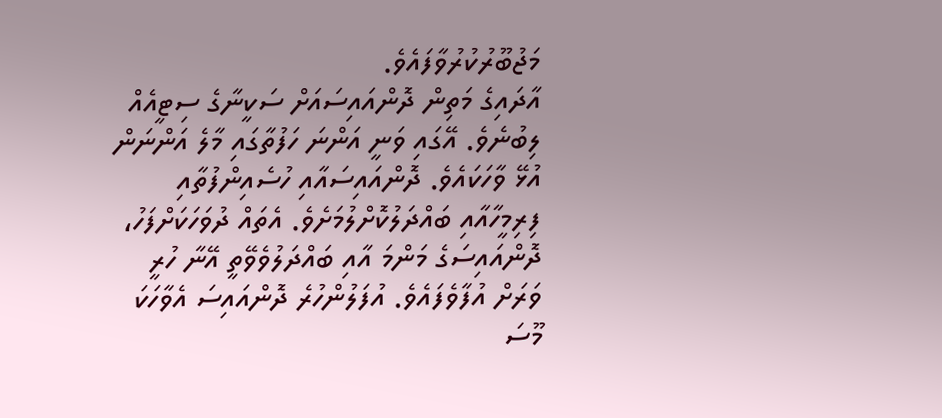މަޖުބޫރުކުރުވާފައެވެ.
އާދައިގެ މަތިން ދޮންއައިސައަށް ސަކީނާގެ ސިޓީއެއް ލިބުނެވެ. އޭގައި ވަނީ އަންނަ ހަފުތާގައި މާލެ އަންނަން އުޅޭ ވާހަކައެވެ. ދޮންއައިސައާއި ހުސެއިންފުތާއި ފިރިމީހާއާއި ބައްދަލުކޮށްލުމަށެވެ. އެތައް ދުވަހަކަށްފަހު، ދޮންއައިސަގެ މަންމަ އާއި ބައްދަލުވެވޭތީ އޭނާ ހުރީ ވަރަށް އުފާވެފައެވެ. އުފަލުންހުރެ ދޮންއައިސަ އެވާހަކަ މޫސަ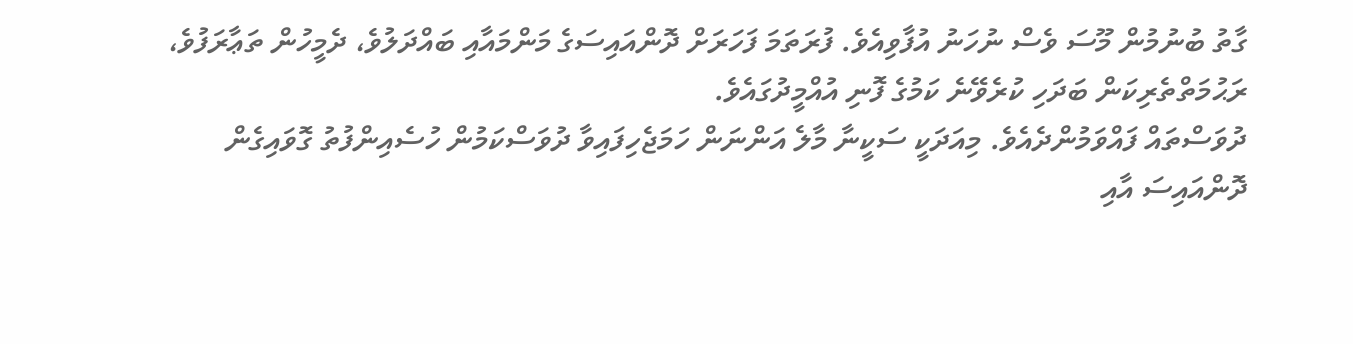ގާތު ބުނުމުން މޫސަ ވެސް ނުހަނު އުފާވިއެވެ. ފުރަތަމަ ފަހަރަށް ދޮންއައިސަގެ މަންމައާއި ބައްދަލުވެ، ދެމީހުން ތަޢާރަފުވެ، ރަޙުމަތްތެރިކަން ބަދަހި ކުރެވޭނެ ކަމުގެ ފޮނި އުއްމީދުގައެވެ.
ދުވަސްތައް ފައްވަމުންދެއެވެ. މިއަދަކީ ސަކީނާ މާލެ އަންނަން ހަމަޖެހިފައިވާ ދުވަސްކަމުން ހުސެއިންފުތު ގޮވައިގެން ދޮންއައިސަ އާއި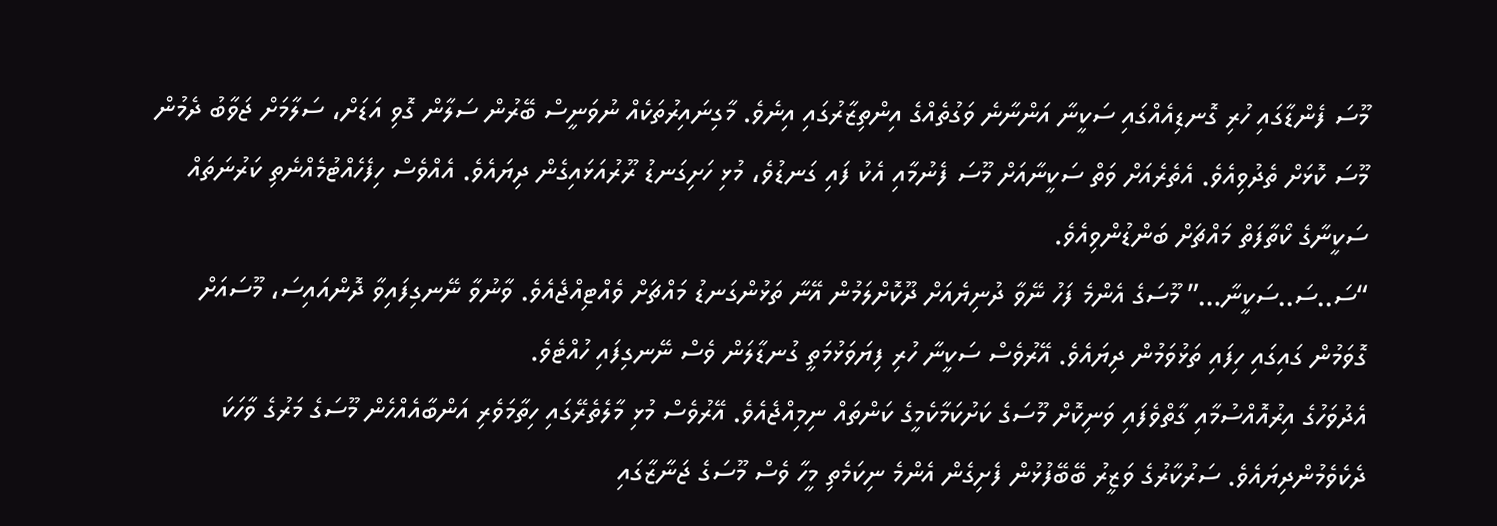މޫސަ ފެންޑާގައި ހުރި ގޮނޑިއެއްގައި ސަކީނާ އަންނާނެ ވަގުތެއްގެ އިންތިޒާރުގައި އިނެވެ. މާގިނައިރުތަކެއް ނުވަނީސް ބޭރުން ސަލާން ގޮވި އަޑަށް، ސަލާމަށް ޖަވާބު ދެމުން މޫސަ ކޮޅަށް ތެދުވިއެވެ. އެތެރެއަށް ވަތް ސަކީނާއަށް މޫސަ ފެނުމާއި އެކު ފައި ގަނޑުވެ، މުޅި ހަށިގަނޑު ރޫރުއަޅައިގެން ދިޔައެވެ. އެއްވެސް ހިފެހެއްޓުމެއްނެތި ކަރުނަތައް ސަކީނާގެ ކޯތާފަތް މައްޗަށް ބަންޑުންވިއެވެ.
“ސަ..ސަ..ސަކީނާ…” މޫސަގެ އެންމެ ފަހު ނޭވާ ދުނިޔެއަށް ދޫކޮށްލަމުން އޭނާ ތަޅުންގަނޑު މައްޗަށް ވެއްޓިއްޖެއެވެ. ވާނުވާ ނޭނގިފައިވާ ދޮންއައިސަ، މޫސައަށް ގޮވަމުން ގައިގައި ހިފައި ތަޅުވަމުން ދިޔައެވެ. އޭރުވެސް ސަކީނާ ހުރި ފިޔަވަޅުމަތީ ގުނޑާލަން ވެސް ނޭނގިފައި ހުއްޓެވެ.
އެދުވަހުގެ އިރުއޮއްސުމާއި ގާތްވެފައި ވަނިކޮށް މޫސަގެ ކަށުކަމާކެމީގެ ކަންތައް ނިމިއްޖެއެވެ. އޭރުވެސް މުޅި މާލެތެރޭގައި ހިތާމަވެރި އަންބާއެއްހެން މޫސަގެ މަރުގެ ވާހަކަ ދެކެވެމުންދިޔައެވެ. ސަރުކާރުގެ ވަޒީރު ބޭބޭފުޅުން ފެށިގެން އެންމެ ނިކަމެތި މީހާ ވެސް މޫސަގެ ޖަނާޒާގައި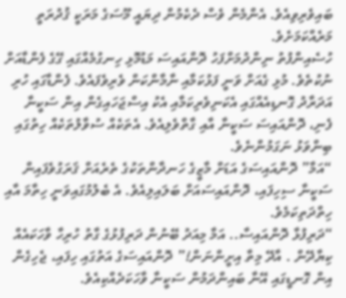ބައިވެރިވިއެވެ. އެންމެން ވެސް ދެކެމުން ދިޔައީ މޫސަގެ މަރަކީ ޤުދުރަތީ މަރެއްކަމަށެވެ.
ހުސެއިންފުތު ނިންދުމަށްފަހު ދޮންއައިސަ މަޑުމޮޅި ހިނގުމެއްގައި ގޭގެ ފެންޑާއަށް ނުކުތެވެ. މުޅި ގެއަށް ވަނީ ފަޅުކަމާއި ނާމާންކަން ވެރިވެފައެވެ. ފެންޑާގައި ހުރި އަދަރާދު ގޮނޑިއެއްގައި އެކަނިވެރިކަމާއި އެކު އިސްޖަހައިގެން އިން ސަކީނާ ފެނި، ދޮންއައިސަ ސަކީނާ އާއި ގާތްވެލިއެވެ. އެތަކެއް ސުވާލުތަކެއް ހިތުގައި ބިންވަޅު ނަގަމުންނެވެ.
“އަމާ” ދޮންއައިސަގެ އަޑަށް މާޒީގެ ހަނދާންތަކުގެ ތެރެއަށް ޤަރަގުވެފައިން ސަކީނާ ސިހިފައި، ދޮންއައިސައަށް ބަލައިލިއެވެ. އެ ބެލުމުގައިވަނީ ހިތާމަ އާއި ހިތްދަތިކަމެވެ.
“ދަރިފުޅާ ދޮންއައިސާ.. އަމާ މިއަދު ބޭނުން ދަރިފުޅުގެ ގާތު ހުރިހާ ވާހަކައެއް ކިޔާދޭން . އާދޭ މިތާ އިށީންނަން!” ދޮންއައިސަގެ އަތުގައި ހިފައި، ޖެހިގެން އިން ގޮނޑީގައި އޭނާ ބައިންދަމުން ސަކީނާ ވާހަކަދެއްކިއެވެ.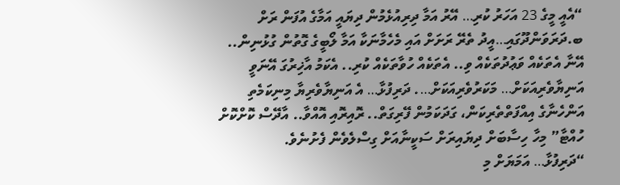“އެއީ މީގެ 23 އަހަރު ކުރި… އޭރު އަމާ ދިރިއުޅެމުން ދިޔައީ އަމާގެ އުފަން ރަށް ބ.ދަރަވަންދޫގައި…އީދު ތެރޭ ރަށަށް އައި މެހެމާނަކާ އަމާ ލޯބީގެ ގޮތުން ގުޅުނިން.. އޭނާ އެތަކެއް ވަޢުދުތަކެއް ވި.. އެތަކެއް ހުވާތަކެއް ކުރި.. އެކަމު އާޚިރުގަ އޭނަވީ އަނިޔާވެރިއަކަށް… މަކަރުވެރިއަކަށް…. ދަރިފުޅާ… އެ އަނިޔާވެރިޔާ މިނިކަމެތި އަންހެނާގެ އިއްފަތްތެރިކަން، ގަދަކަމުން ފޭރިގަތް.. ރޮއިރޮއި އޮއްވާ.. އާދޭސް ކޮށްކޮށް ހުއްޓާ” މިހާ ހިސާބަށް ދިޔައިރަށް ސަކީނާއަށް ގިސްލެވެން ފެށުނެވެ.
“ދަރިފުޅާ… އަމަޔަށް މި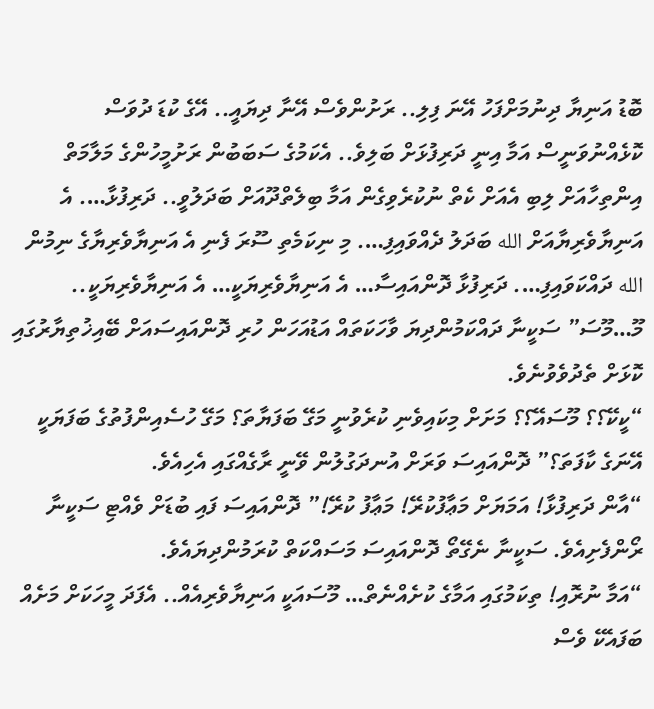ބޮޑު އަނިޔާ ދިނުމަށްފަހު އޭނަ ފިލި.. ރަށުންވެސް އޭނާ ދިޔައީ.. އޭގެ ކުޑަ ދުވަސް ކޮޅެއްނުވަނީސް އަމާ އިނީ ދަރިފުޅަށް ބަލިވެ.. އެކަމުގެ ސަބަބުން ރަށުމީހުންގެ މަލާމަތް އިންތިހާއަށް ލިބި އެއަށް ކެތް ނުކުރެވިގެން އަމާ ބިލެތްދޫއަށް ބަދަލުވީ.. ދަރިފުޅާ…. އެ އަނިޔާވެރިޔާއަށް الله ބަދަލު ދެއްވައިފި…. މި ނިކަމެތި ސޫރަ ފެނި އެ އަނިޔާވެރިޔާގެ ނިމުން الله ދައްކަވައިފި…. ދަރިފުޅާ ދޮންއައިސާ… އެ އަނިޔާވެރިޔަކީ… އެ އަނިޔާވެރިޔަކީ.. މޫ…މޫސަ” ސަކީނާ ދައްކަމުންދިޔަ ވާހަކަތައް އަޑުއަހަން ހުރި ދޮންއައިސައަށް ބޭއިޚުތިޔާރުގައި ކޮޅަށް ތެދުވެވުނެވެ.
“ކީކޭ؟؟ މޫސައޭ؟؟ މަށަށް މިކައިވެނި ކުރެވުނީ މަގޭ ބަފަޔާތަ؟ މަގޭ ހުސެއިންފުތުގެ ބަފަޔަކީ އޭނަގެ ކާފަތަ؟” ދޮންއައިސަ ވަރަށް އުނދަގުލުން ވޭނީ ރާގެއްގައި އެހިއެވެ.
“އާން ދަރިފުޅާ! އަމަޔަށް މަޢާފުކުރޭ! މަޢާފު ކުރޭ!” ދޮންއައިސަ ފައި ބުޑަށް ވެއްޓި ސަކީނާ ރޯންފެށިއެވެ. ސަކީނާ ނެގޭތޯ ދޮންއައިސަ މަސައްކަތް ކުރަމުންދިޔައެވެ.
“އަމާ ނުރޮއި! ތިކަމުގައި އަމާގެ ކުށެއްނެތް… މޫސައަކީ އަނިޔާވެރިއެއް.. އެފަދަ މީހަކަށް މަށެއް ބަފައެކޭ ވެސް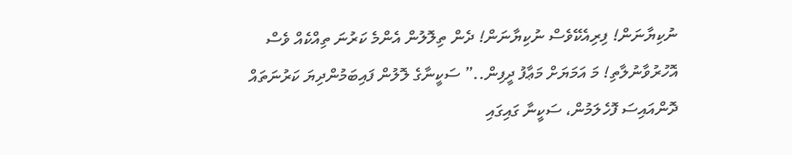ނުކިޔާނަން! ފިރިއެކޭވެސް ނުކިޔާނަން! ދެން ތިލޮލުން އެންމެ ކަރުނަ ތިއްކެއް ވެސް އޮހުރުވާނުލާތި! މަ އަމަޔަށް މަޢާފު ދީފިން..” ސަކީނާގެ ލޮލުން ފައިބަމުންދިޔަ ކަރުނަތައް ދޮންއައިސަ ފޮހެލަމުން، ސަކީނާ ގައިގައި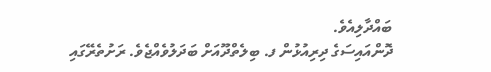ބައްދާލިއެވެ.
ދޮންއައިސަގެ ދިރިއުޅުން ފ. ބިލެތްދޫއަށް ބަދަލުވެއްޖެވެ. ރަށުތެރޭގައި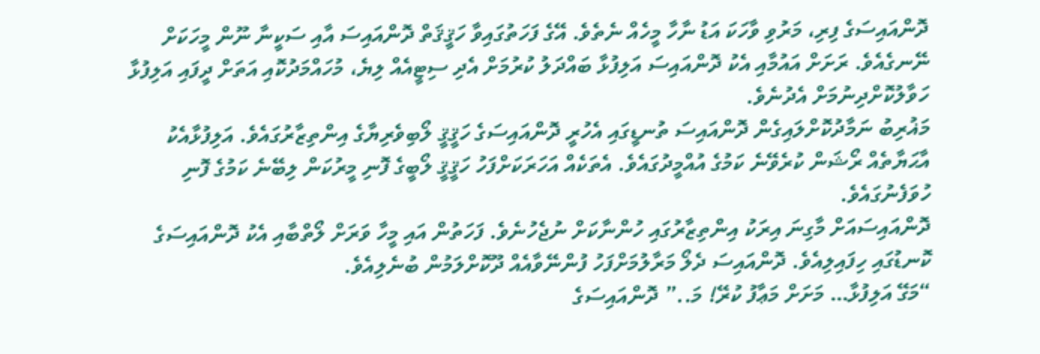ދޮންއައިސަގެ ފިރި، މަރުވި ވާހަކަ އަޑު ނާހާ މީހެއް ނެތެވެ. އޭގެ ފަހަތުގައިވާ ހަޤީޤަތް ދޮންއައިސަ އާއި ސަކީނާ ނޫން މީހަކަށް ނޭނގެއެވެ. ރަށަށް އައުމާއި އެކު ދޮންއައިސަ އަލިފުޅާ ބައްދަލު ކުރުމަށް އެދި ސިޓީއެއް ލިޔެ، މުހައްމަދުކޮއި އަތަށް ދީފައި އަލިފުޅާ ހަވާލުކޮށްދިނުމަށް އެދުނެވެ.
މަޣުރިބު ނަމާދުކޮށްލައިގެން ދޮންއައިސަ ތުނޑީގައި އެހުރީ ދޮންއައިސަގެ ހަޤީޤީ ލޯބިވެރިޔާގެ އިންތިޒާރުގައެވެ. އަލިފުޅާއެކު އާޙަޔާތެއް ރޯޝަން ކުރެވޭނެ ކަމުގެ އުއްމީދުގައެވެ. އެތަކެއް އަހަރަކަށްފަހު ހަޤީޤީ ލޯބީގެ ފޮނި މީރުކަން ލިބޭނެ ކަމުގެ ފޮނި ހުވަފެނުގައެވެ.
ދޮންއައިސައަށް މާގިނަ އިރަކު އިންތިޒާރުގައި ހުންނާކަށް ނުޖެހުނެވެ. ފަހަތުން އައި މީހާ ވަރަށް ލޯތްބާއި އެކު ދޮންއައިސަގެ ކޮނޑުގައި ހިފައިލިއެވެ. ދޮންއައިސަ ދެލޯ މަރާލުމަށްފަހު ފުންނޭވާއެއް ދޫކޮށްލަމުން ބުނެލިއެވެ.
“މަގޭ އަލިފުޅާ… މަށަށް މަޢާފު ކުރޭ! މަ..” ދޮންއައިސަގެ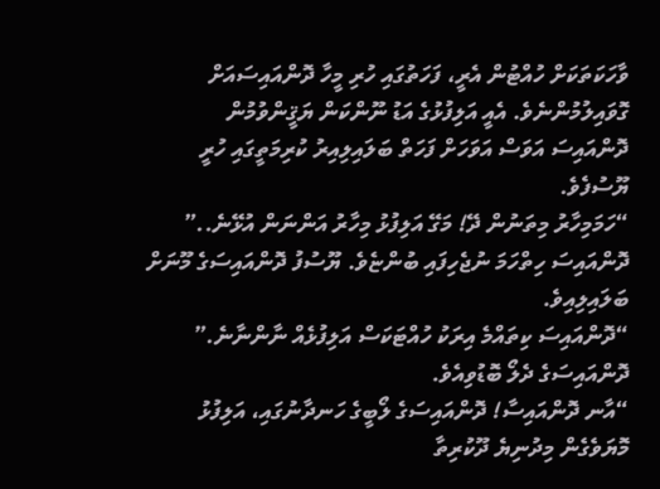ވާހަކަތަކަށް ހުއްޓުން އެރީ، ފަހަތުގައި ހުރި މީހާ ދޮންއައިސައަށް ގޮވައިލުމުންނެވެ. އެއީ އަލިފުޅުގެ އަޑު ނޫންކަން ޔަޤީންވުމުން ދޮންއައިސަ އަވަސް އަވަހަށް ފަހަތް ބަލައިލިއިރު ކުރިމަތީގައި ހުރީ ޔޫސުފެވެ.
“ހަމަމިހާރު މިތަނުން ދޭ! މަގޭ އަލިފުޅު މިހާރު އަންނަން އުޅޭނެ..” ދޮންއައިސަ ހިތްހަމަ ނުޖެހިފައި ބުންޏެވެ. ޔޫސުފު ދޮންއައިސަގެ މޫނަށް ބަލައިލިއިވެ.
“ދޮންއައިސަ ކިތައްމެ އިރަކު ހުއްޓަކަސް އަލިފުޅެއް ނާންނާނެ.” ދޮންއައިސަގެ ދެލޯ ބޮޑުވިއެވެ.
“އާނ ދޮންއައިސާ! ދޮންއައިސަގެ ލޯބީގެ ހަނދާނުގައި، އަލިފުޅު މޮޔަވެގެން މިދުނިޔެ ދޫކުރިތާ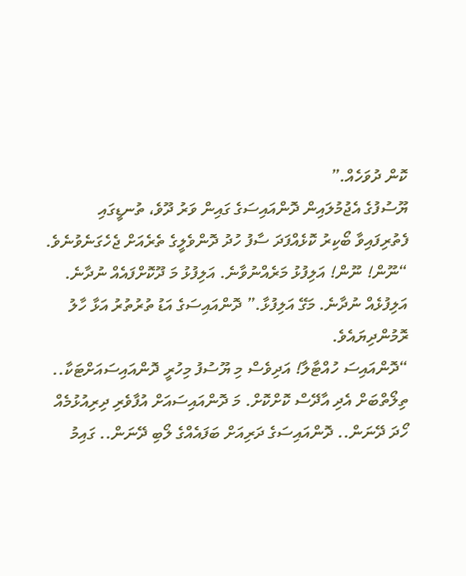ކޮން ދުވަހެއް.”
ޔޫސުފުގެ އެޖުމުލައިން ދޮންއައިސަގެ ގައިން ވަރު ދޫވެ، ތުނޑީގައި ފެތުރިފައިވާ ބޯކިރު ކޮޅެއްފަދަ ސާފު ހުދު ދޮންވެލީގެ ތެރެއަށް ޖެހެގަނެވުނެވެ.
“ނޫން! ނޫން! އަލިފުޅު މަރެއްނުވާނެ. އަލިފުޅު މަ ދޫކޮށްފައެއް ނުދާނެ. އަލިފުޅެއް ނުދާނެ. މަގޭ އަލިފުޅާ.” ދޮންއައިސަގެ އަޑު ތުރުތުރު އަޅާ ހާލު ރޮމުންދިޔައެވެ.
“ދޮންއައިސަ ހުއްޓާލާ! އަދިވެސް މި ޔޫސުފު މިހުރީ ދޮންއައިސައަށްޓަކާ.. ތިލޯތްބަށް އެދި އާދޭސް ކޮށްކޮށް. މަ ދޮންއައިސައަށް އުފާވެރި ދިރިއުޅުމެއް ހޯދަ ދޭނަން.. ދޮންއައިސަގެ ދަރިއަށް ބަފައެއްގެ ލޯބި ދޭނަން.. ގައިމު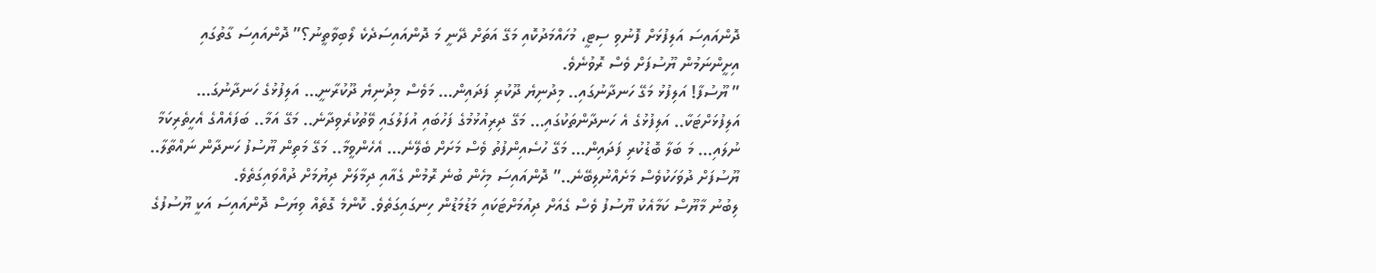ދޮންއައިސަ އަލިފުޅަށް ފޮނުވި ސިޓީ، މުހައްމަދުކޮއި މަގޭ އަތަށް ދޭނީ މަ ދޮންއައިސަދެކެ ލޯބިވާތީނު؟” ދޮންއައިސަ ގާތުގައި އިށީންނަމުން ޔޫސުފަށް ވެސް ރޮވުނެވެ.
” ޔޫސުފާ! އަލިފުޅު މަގޭ ހަނދާނުގައި.. މިދުނިޔެ ދޫކުރި ފަދައިން… މަވެސް މިދުނިޔެ ދޫކުރާނީ… އަލިފުޅުގެ ހަނދާނުގަ… އަލިފުޅަށްޓަކާ.. އަލިފުޅުގެ އެ ހަނދާންތަކުގައި… މަގޭ ދިރިއުޅުމުގެ ފަހުބައި އުފަލުގައި ވޭތުކުރެވިދާނެ.. މަގޭ އަމާ.. ބަފައެއްގެ އެހީތެރިކަމާ ނުލައި… މަ ބަލާ ބޮޑުކުރި ފަދައިން… މަގޭ ހުސެއިންފުތު ވެސް މަށަށް ބެލޭނެ… އެހެންވީމާ.. މަގޭ މަތިން ޔޫސުފު ހަނދާން ނައްތާލާ.. ޔޫސުފަށް ދުވަހަކުވެސް މަށެއްނުލިބޭނެ..” ދޮންއައިސަ މިހެން ބުނެ ރޮމުން ގެއާއި ދިމާލަށް ދިޔުމަށް ދުއްވައިގަތެވެ.
ލިބުނު މާޔޫސް ކަމާއެކު ޔޫސުފު ވެސް ގެއަށް ދިއުމަށްޓަކައި މަޑުމަޑުން ހިނގައިގަތެވެ. ކޮންމެ ގޮތެއް ވިޔަސް ދޮންއައިސަ އަކީ ޔޫސުފުގެ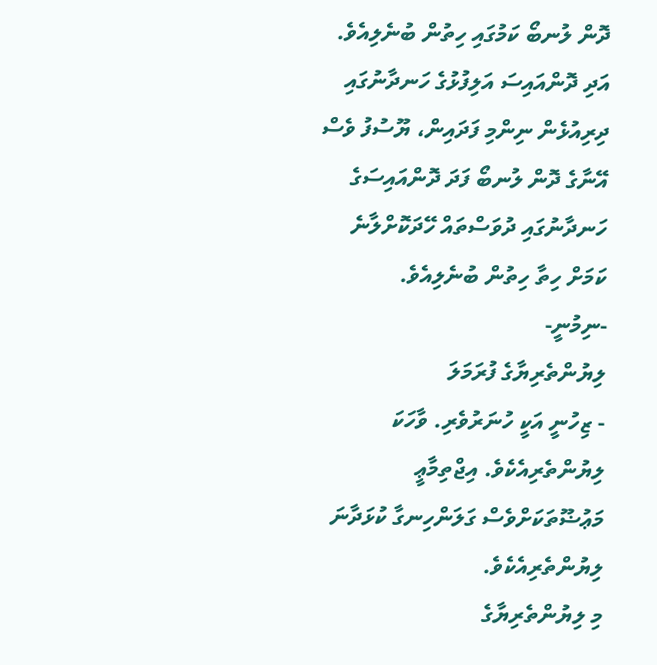ދޮން ލުނބޯ ކަމުގައި ހިތުން ބުނެލިއެވެ. އަދި ދޮންއައިސަ އަލިފުޅުގެ ހަނދާނުގައި ދިރިއުޅެން ނިންމި ފަދައިން، ޔޫސުފު ވެސް އޭނާގެ ދޮން ލުނބޯ ފަދަ ދޮންއައިސަގެ ހަނދާނުގައި ދުވަސްތައް ހޭދަކޮށްލާނެ ކަމަށް ހިތާ ހިތުން ބުނެލިއެވެ.
-ނިމުނީ-
ލިޔުންތެރިޔާގެ ފުރަމަލަ
- ޒިހުނީ އަކީ ހުނަރުވެރި. ވާހަކަ ލިޔުންތެރިއެކެވެ. އިޖްތިމާޢީ މަޢުޟޫތަކަށްވެސް ގަލަންހިނގާ ކުޅަދާނަ ލިޔުންތެރިއެކެވެ.
މި ލިޔުންތެރިޔާގެ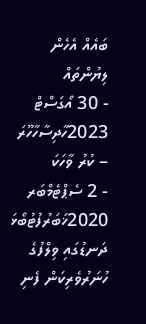ބައެއް އެހެން ލިޔުންތައް
- 30 އޯގަސްޓް 2023ހާދިސާހާހޫރަ – ކުރު ވާހަކަ
- 2 ސެޕްޓެމްބަރ 2020ޚަބަރުފުޓުބޯޅަ ދަނޑުގައި ވިލްފުގެ ހުނަރުވެރިކަން ފެނި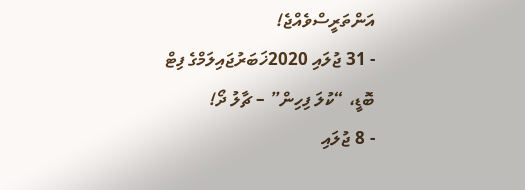އަންތަރީސްވެއްޖެ!
- 31 ޖުލައި 2020ޚަބަރުޖައިލަމްގެ ފިޓް ބޮޑީ، “ކުލަ ފިހިން” – ޗާލު ދޯ!
- 8 ޖުލައި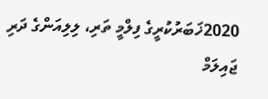2020ޚަބަރުކުރީގެ ފިލްމީ ތަރި، ލިލިއަންގެ ދަރި ޖައިލަމް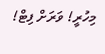މިހުރީ! ވަރަށް ފިޓް!